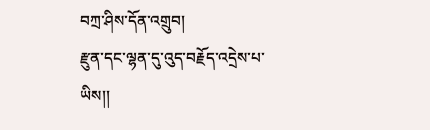བཀྲ་ཤིས་དོན་འགྲུབ།
རྫུན་དང་ལྷན་དུ་འུད་བརྗོད་འདྲེས་པ་ཡིས།།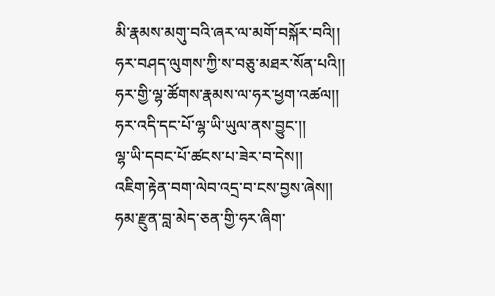མི་རྣམས་མགུ་བའི་ཞར་ལ་མགོ་བསྐོར་བའི།།
ཧར་བཤད་ལུགས་ཀྱི་ས་བཅུ་མཐར་སོན་པའི།།
ཧར་གྱི་ལྷ་ཚོགས་རྣམས་ལ་ཧར་ཕྱག་འཚལ།།
ཧར་འདི་དང་པོ་ལྷ་ཡི་ཡུལ་ནས་བྱུང་།།
ལྷ་ཡི་དབང་པོ་ཚངས་པ་ཟེར་བ་དེས།།
འཇིག་རྟེན་བག་ལེབ་འདྲ་བ་ངས་བྱས་ཞེས།།
ཧམ་རྫུན་བླ་མེད་ཅན་གྱི་ཧར་ཞིག་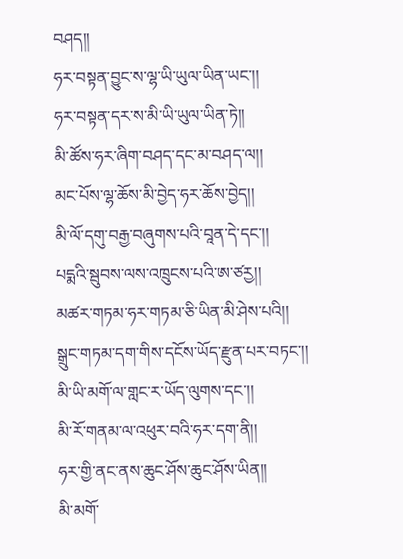བཤད།།
ཧར་བསྟན་བྱུང་ས་ལྷ་ཡི་ཡུལ་ཡིན་ཡང་།།
ཧར་བསྟན་དར་ས་མི་ཡི་ཡུལ་ཡིན་ཏེ།།
མི་ཚོས་ཧར་ཞིག་བཤད་དང་མ་བཤད་ལ།།
མང་པོས་ལྷ་ཆོས་མི་བྱེད་ཧར་ཆོས་བྱེད།།
མི་ལོ་དགུ་བརྒྱ་བཞུགས་པའི་བཱན་དེ་དང་།།
པདྨའི་སྦུབས་ལས་འཁྲུངས་པའི་ཨ་ཙརྱ།།
མཚར་གཏམ་ཧར་གཏམ་ཅི་ཡིན་མི་ཤེས་པའི།།
སྒྲུང་གཏམ་དག་གིས་དངོས་ཡོད་རྫུན་པར་བཏང་།།
མི་ཡི་མགོ་ལ་གླང་ར་ཡོད་ལུགས་དང་།།
མི་རོ་གནམ་ལ་འཕུར་བའི་ཧར་དག་ནི།།
ཧར་གྱི་ནང་ནས་ཆུང་ཤོས་ཆུང་ཤོས་ཡིན།།
མི་མགོ་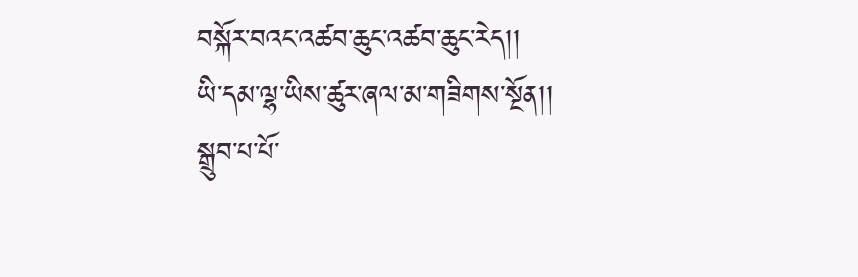བསྐོར་བའང་འཚབ་ཆུང་འཚབ་ཆུང་རེད།།
ཡི་དམ་ལྷ་ཡིས་ཚུར་ཞལ་མ་གཟིགས་སྔོན།།
སྒྲུབ་པ་པོ་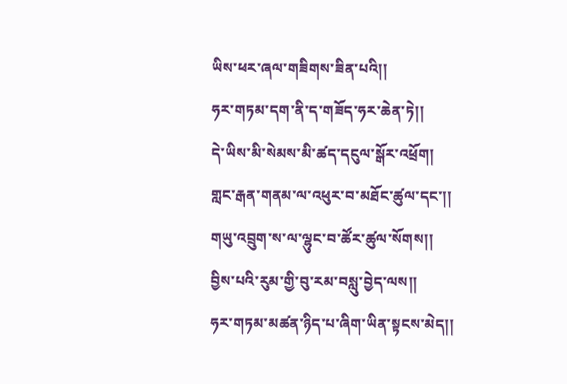ཡིས་ཕར་ཞལ་གཟིགས་ཟིན་པའི།།
ཧར་གཏམ་དག་ནི་ད་གཟོད་ཧར་ཆེན་ཏེ།།
དེ་ཡིས་མི་སེམས་མི་ཚད་དངུལ་སྒོར་འཕྲོག།
གླང་རྒན་གནམ་ལ་འཕུར་བ་མཐོང་ཚུལ་དང་།།
གཡུ་འབྲུག་ས་ལ་ལྷུང་བ་ཚོར་ཚུལ་སོགས།།
བྱིས་པའི་རུམ་གྱི་བུ་རམ་བསླུ་བྱེད་ལས།།
ཧར་གཏམ་མཚན་ཉིད་པ་ཞིག་ཡིན་སྟངས་མེད།།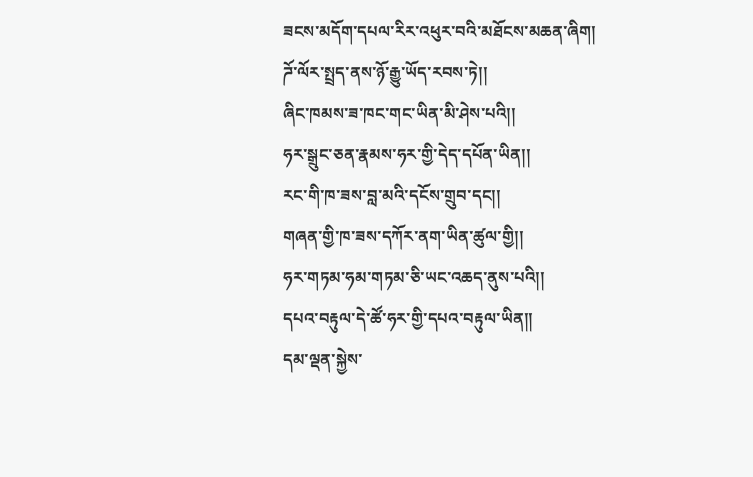ཟངས་མདོག་དཔལ་རིར་འཕུར་བའི་མཐོངས་མཆན་ཞིག།
ཌོ་ལོར་སྤྲད་ནས་ཉོ་རྒྱུ་ཡོད་རབས་ཏེ།།
ཞིང་ཁམས་ཟ་ཁང་གང་ཡིན་མི་ཤེས་པའི།།
ཧར་སྒྲུང་ཅན་རྣམས་ཧར་གྱི་དེད་དཔོན་ཡིན།།
རང་གི་ཁ་ཟས་བླ་མའི་དངོས་གྲུབ་དང།།
གཞན་གྱི་ཁ་ཟས་དཀོར་ནག་ཡིན་ཚུལ་གྱི།།
ཧར་གཏམ་ཧམ་གཏམ་ཅི་ཡང་འཆད་ནུས་པའི།།
དཔའ་བརྟུལ་དེ་ཚོ་ཧར་གྱི་དཔའ་བརྟུལ་ཡིན།།
དམ་ལྡན་སྐྱེས་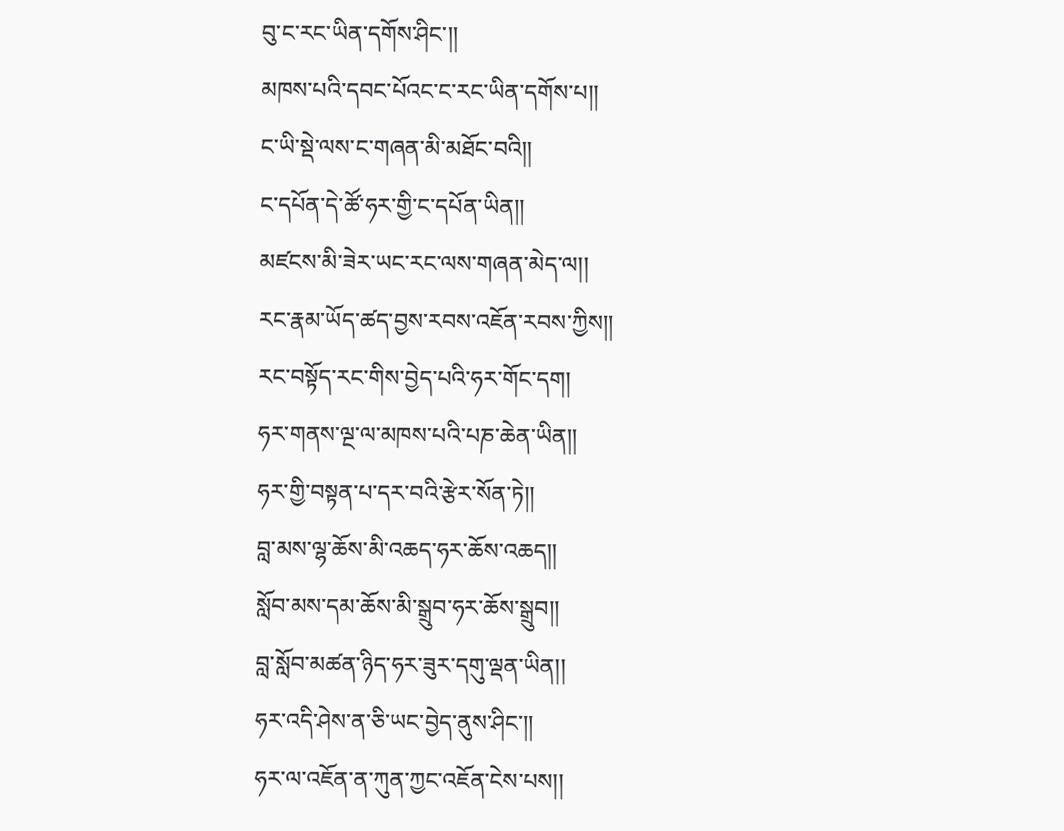བུ་ང་རང་ཡིན་དགོས་ཤིང་།།
མཁས་པའི་དབང་པོའང་ང་རང་ཡིན་དགོས་པ།།
ང་ཡི་སྡེ་ལས་ང་གཞན་མི་མཐོང་བའི།།
ང་དཔོན་དེ་ཚོ་ཧར་གྱི་ང་དཔོན་ཡིན།།
མཛངས་མི་ཟེར་ཡང་རང་ལས་གཞན་མེད་ལ།།
རང་རྣམ་ཡོད་ཚད་བྱས་རབས་འཇོན་རབས་ཀྱིས།།
རང་བསྟོད་རང་གིས་བྱེད་པའི་ཧར་གོང་དག།
ཧར་གནས་ལྔ་ལ་མཁས་པའི་པཎ་ཆེན་ཡིན།།
ཧར་གྱི་བསྟན་པ་དར་བའི་རྩེར་སོན་ཏེ།།
བླ་མས་ལྷ་ཆོས་མི་འཆད་ཧར་ཆོས་འཆད།།
སློབ་མས་དམ་ཆོས་མི་སྒྲུབ་ཧར་ཆོས་སྒྲུབ།།
བླ་སློབ་མཚན་ཉིད་ཧར་ཟུར་དགུ་ལྡན་ཡིན།།
ཧར་འདི་ཤེས་ན་ཅི་ཡང་བྱེད་ནུས་ཤིང་།།
ཧར་ལ་འཇོན་ན་ཀུན་ཀྱང་འཇོན་ངེས་པས།།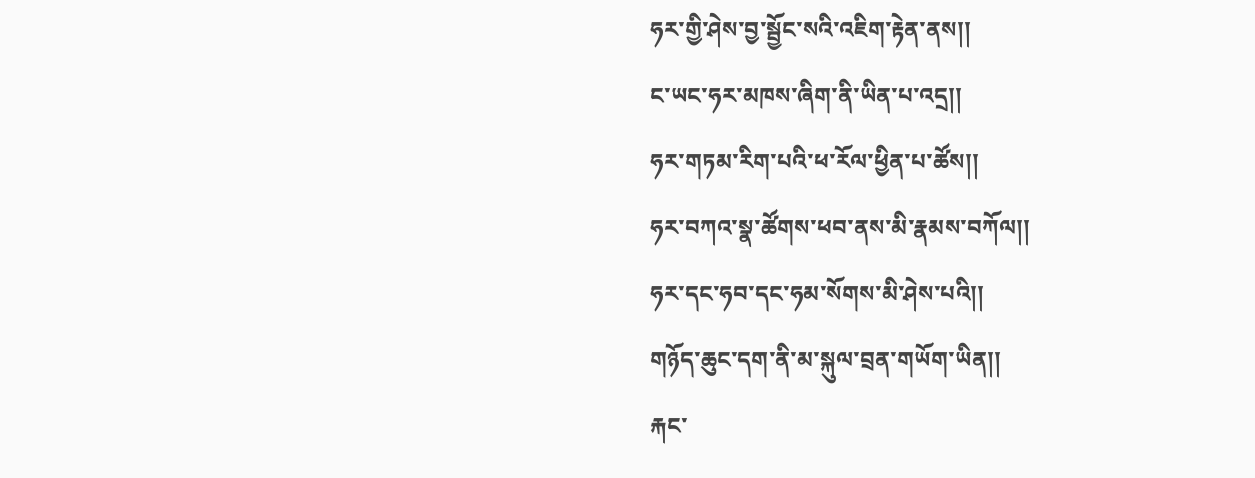ཧར་གྱི་ཤེས་བྱ་སྦྱོང་སའི་འཇིག་རྟེན་ནས།།
ང་ཡང་ཧར་མཁས་ཞིག་ནི་ཡིན་པ་འདྲ།།
ཧར་གཏམ་རིག་པའི་ཕ་རོལ་ཕྱིན་པ་ཚོས།།
ཧར་བཀའ་སྣ་ཚོགས་ཕབ་ནས་མི་རྣམས་བཀོལ།།
ཧར་དང་ཧབ་དང་ཧམ་སོགས་མི་ཤེས་པའི།།
གཉོད་ཆུང་དག་ནི་མ་སྐུལ་བྲན་གཡོག་ཡིན།།
རྐང་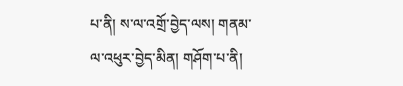པ་ནི། ས་ལ་འགྲོ་བྱེད་ལས། གནམ་ལ་འཕུར་བྱེད་མིན། གཤོག་པ་ནི།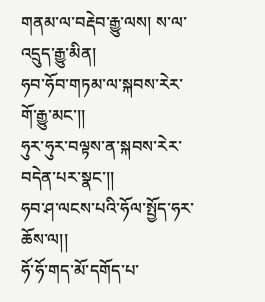གནམ་ལ་བརྡེབ་རྒྱུ་ལས། ས་ལ་འདྲུད་རྒྱུ་མིན།
ཧབ་ཧོབ་གཏམ་ལ་སྐབས་རེར་གོ་རྒྱུ་མང་།།
ཧུར་ཧུར་བལྟས་ན་སྐབས་རེར་བདེན་པར་སྣང་།།
ཧབ་ཤ་ལངས་པའི་ཧོལ་སྤྱོད་ཧར་ཆོས་ལ།།
ཧོ་ཧོ་གད་མོ་དགོད་པ་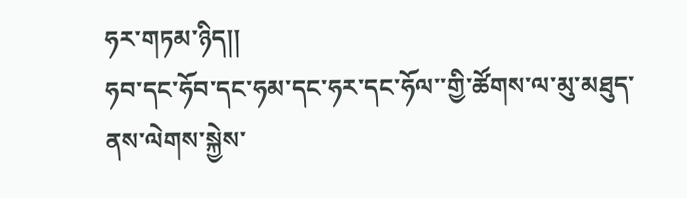ཧར་གཏམ་ཉིད།།
ཧབ་དང་ཧོབ་དང་ཧམ་དང་ཧར་དང་ཧོལ་་གྱི་ཚོགས་ལ་མུ་མཐུད་ནས་ལེགས་སྐྱེས་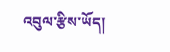འབུལ་རྩིས་ཡོད།